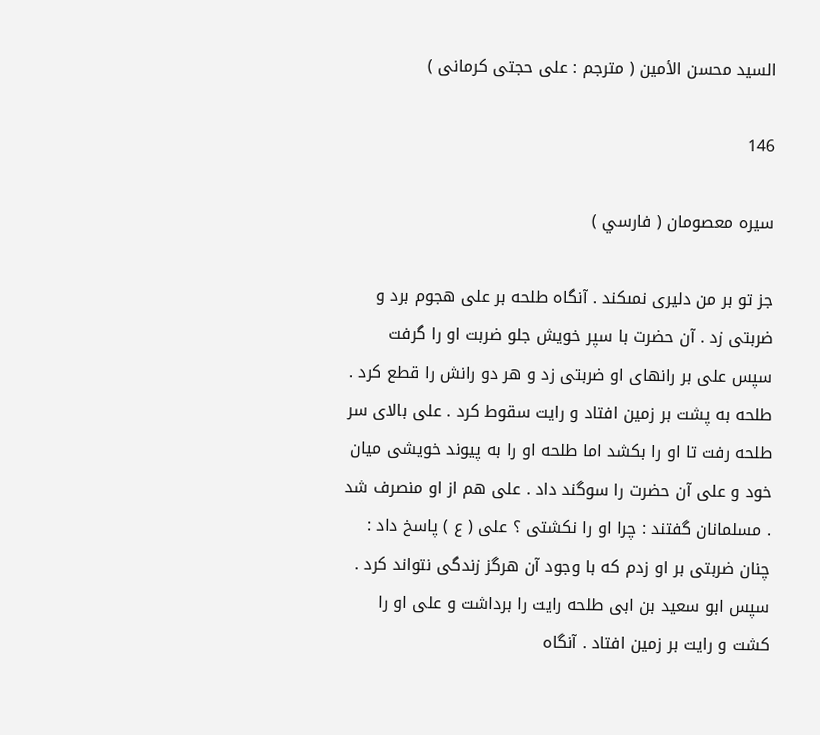السيد محسن الأمين ( مترجم : على حجتى كرمانى )

146

سيره معصومان ( فارسي )

جز تو بر من دليرى نمىكند . آنگاه طلحه بر على هجوم برد و ضربتى زد . آن حضرت با سپر خويش جلو ضربت او را گرفت سپس على بر رانهاى او ضربتى زد و هر دو رانش را قطع كرد . طلحه به پشت بر زمين افتاد و رايت سقوط كرد . على بالاى سر طلحه رفت تا او را بكشد اما طلحه او را به پيوند خويشى ميان خود و على آن حضرت را سوگند داد . على هم از او منصرف شد . مسلمانان گفتند : چرا او را نكشتى ؟ على ( ع ) پاسخ داد : چنان ضربتى بر او زدم كه با وجود آن هرگز زندگى نتواند كرد . سپس ابو سعيد بن ابى طلحه رايت را برداشت و على او را كشت و رايت بر زمين افتاد . آنگاه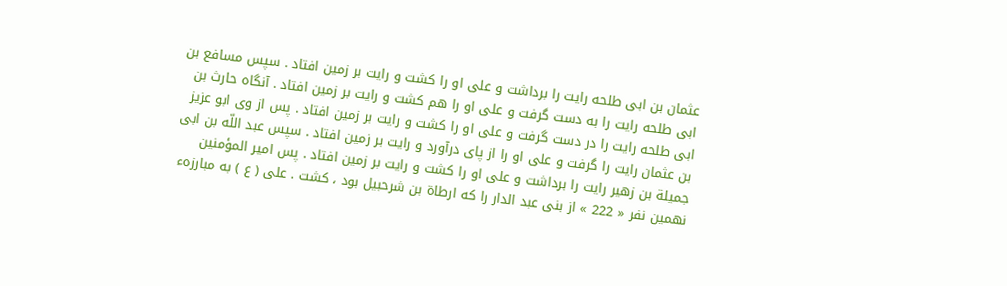عثمان بن ابى طلحه رايت را برداشت و على او را كشت و رايت بر زمين افتاد . سپس مسافع بن ابى طلحه رايت را به دست گرفت و على او را هم كشت و رايت بر زمين افتاد . آنگاه حارث بن ابى طلحه رايت را در دست گرفت و على او را كشت و رايت بر زمين افتاد . پس از وى ابو عزيز بن عثمان رايت را گرفت و على او را از پاى درآورد و رايت بر زمين افتاد . سپس عبد اللّه بن ابى جميلة بن زهير رايت را برداشت و على او را كشت و رايت بر زمين افتاد . پس امير المؤمنين نهمين نفر « 222 » از بنى عبد الدار را كه ارطاة بن شرحبيل بود ، كشت . على ( ع ) به مبارزهء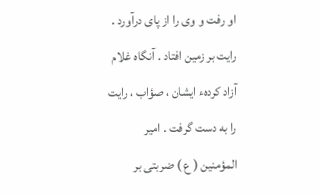او رفت و وى را از پاى درآورد . رايت بر زمين افتاد . آنگاه غلام آزاد كردهء ايشان ، صؤاب ، رايت را به دست گرفت . امير المؤمنين ( ع ) ضربتى بر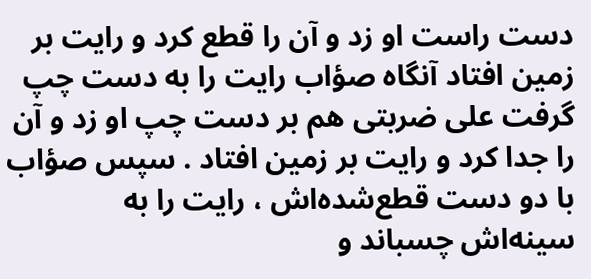دست راست او زد و آن را قطع كرد و رايت بر زمين افتاد آنگاه صؤاب رايت را به دست چپ گرفت على ضربتى هم بر دست چپ او زد و آن را جدا كرد و رايت بر زمين افتاد . سپس صؤاب با دو دست قطع‌شده‌اش ، رايت را به سينه‌اش چسباند و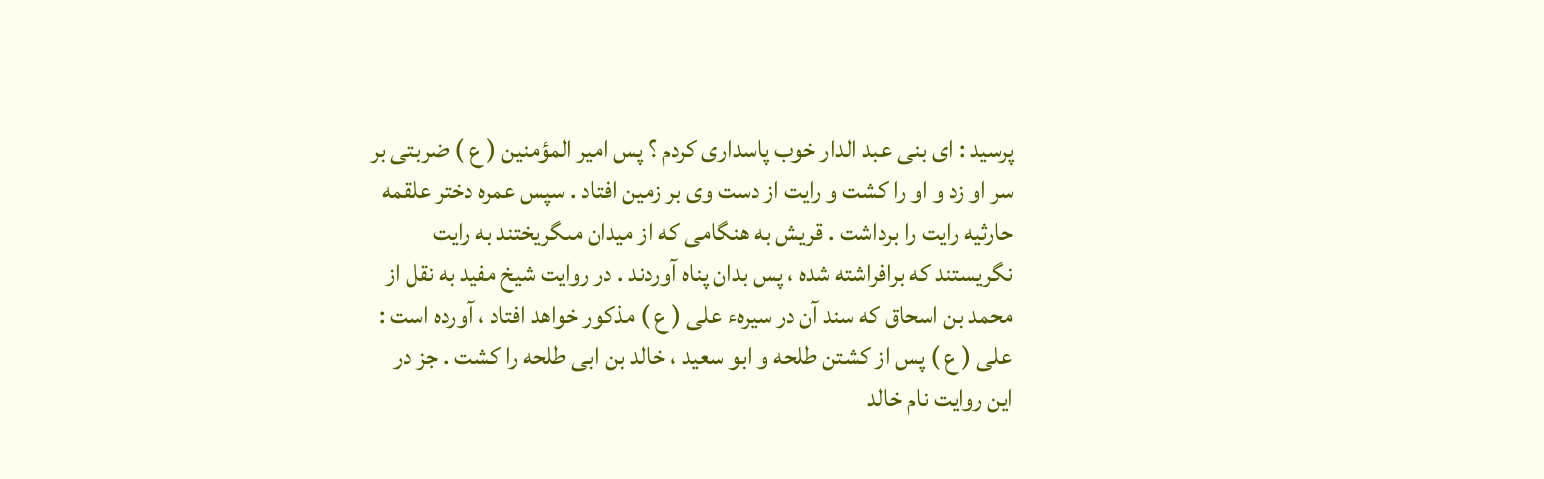پرسيد : اى بنى عبد الدار خوب پاسدارى كردم ؟ پس امير المؤمنين ( ع ) ضربتى بر سر او زد و او را كشت و رايت از دست وى بر زمين افتاد . سپس عمره دختر علقمه حارثيه رايت را برداشت . قريش به هنگامى كه از ميدان مىگريختند به رايت نگريستند كه برافراشته شده ، پس بدان پناه آوردند . در روايت شيخ مفيد به نقل از محمد بن اسحاق كه سند آن در سيرهء على ( ع ) مذكور خواهد افتاد ، آورده است : على ( ع ) پس از كشتن طلحه و ابو سعيد ، خالد بن ابى طلحه را كشت . جز در اين روايت نام خالد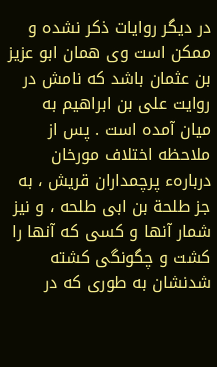در ديگر روايات ذكر نشده و ممكن است وى همان ابو عزيز بن عثمان باشد كه نامش در روايت على بن ابراهيم به ميان آمده است . پس از ملاحظه اختلاف مورخان دربارهء پرچمداران قريش ، به جز طلحة بن ابى طلحه ، و نيز شمار آنها و كسى كه آنها را كشت و چگونگى كشته شدنشان به طورى كه در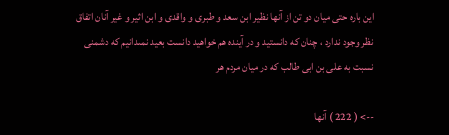اين باره حتى ميان دو تن از آنها نظير ابن سعد و طبرى و واقدى و ابن اثير و غير آنان اتفاق نظر وجود ندارد ، چنان كه دانستيد و در آينده هم خواهيد دانست بعيد نمىدانيم كه دشمنى نسبت به على بن ابى طالب كه در ميان مردم هر

--> ( 222 ) آنها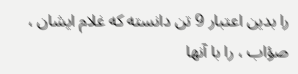را بدين اعتبار 9 تن دانسته كه غلام ايشان ، صؤاب ، را با آنها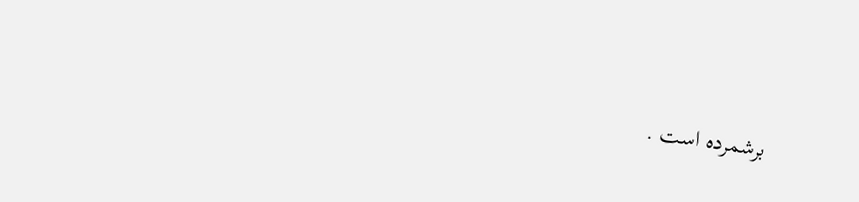برشمرده است .